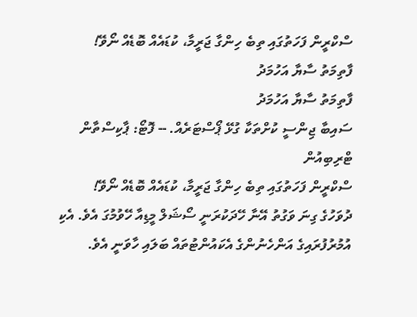ސްކްރީން ފަހަތުގައި ތިބެ ހިންގާ ޖަރީމާ، ކުޑައެއް ބޮޑެއް ނޯވޭ!
ފާތިމަތު ސާޔާ އަހުމަދު
ފާތިމަތު ސާޔާ އަހުމަދު
ސައިބާ ޖިންސީ ކުށްތަކާ ގުޅޭ ޕޯސްޓަރެއް. -- ފޮޓޯ: ޕާކިސްތާން ޓްރިބިއުން
ސްކްރީން ފަހަތުގައި ތިބެ ހިންގާ ޖަރީމާ، ކުޑައެއް ބޮޑެއް ނޯވޭ!
ދުވަހުގެ ގިނަ ވަގުތު އޭނާ ހޭދަކުރަނީ ސޯޝަލް މީޑިއާ ހޭވުމުގަ އެވެ. އެކި އުމުރުފުރައިގެ އަންހެނުންގެ އެކައުންޓުތައް ބަލައި ހާވަނީ އެވެ.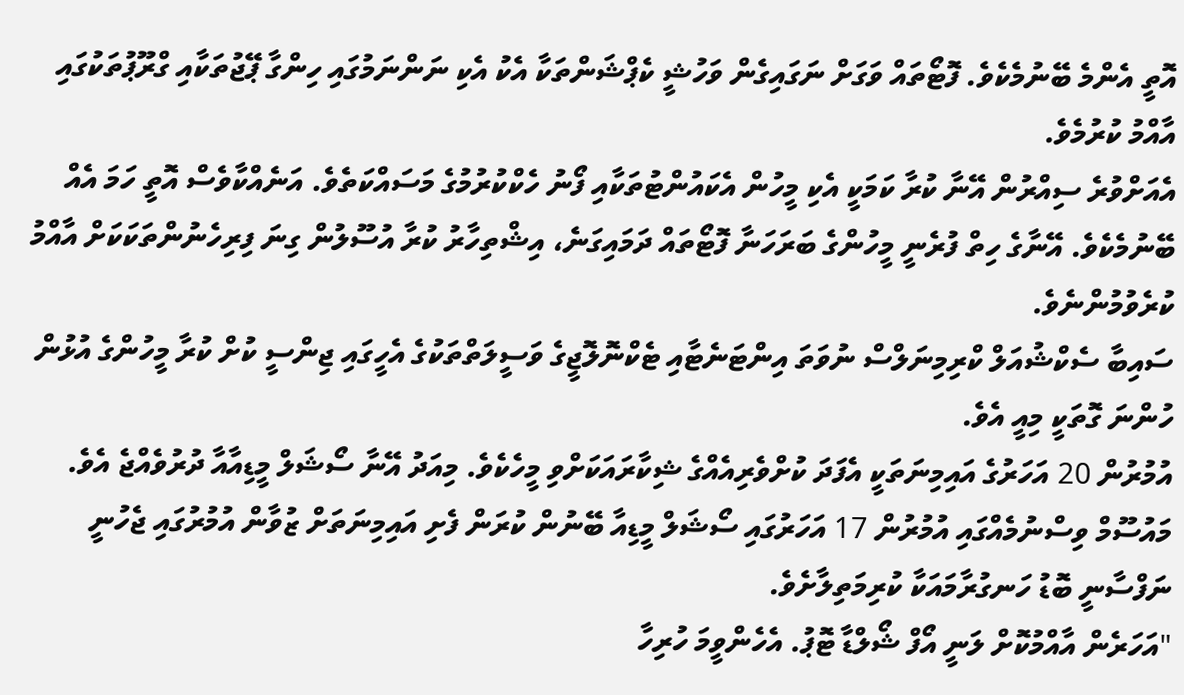އޮތީ އެންމެ ބޭނުމެކެވެ. ފޮޓޯތައް ވަގަށް ނަގައިގެން ވަހުޝީ ކެޕްޝަންތަކާ އެކު އެކި ނަންނަމުގައި ހިންގާ ޕޭޖުތަކާއި ގްރޫޕުތަކުގައި އާއްމު ކުރުމެވެ.
އެއަށްވުރެ ސިއްރުން އޭނާ ކުރާ ކަމަކީ އެކި މީހުން އެކައުންޓުތަކާއި ފޯނު ހެކްކުރުމުގެ މަސައްކަތެވެ. އަނެއްކާވެސް އޮތީ ހަމަ އެއް ބޭނުމެކެވެ. އޭނާގެ ހިތް ފުރެނީ މީހުންގެ ބަރަހަނާ ފޮޓޯތައް ދަމައިގަނެ، އިޝްތިހާރު ކުރާ އުސޫލުން ގިނަ ފިރިހެނުންތަކަކަށް އާއްމު ކުރެވުމުންނެވެ.
ސައިބާ ސެކްޝުއަލް ކްރިމިނަލްސް ނުވަތަ އިންޓަނެޓާއި ޓެކްނޮލޮޖީގެ ވަސީލަތްތަކުގެ އެހީގައި ޖިންސީ ކުށް ކުރާ މީހުންގެ އުޅުން ހުންނަ ގޮތަކީ މިއީ އެވެ.
އުމުރުން 20 އަހަރުގެ އައިމިނަތަކީ އެފަދަ ކުށްވެރިއެއްގެ ޝިކާރައަކަށްވި މީހެކެވެ. މިއަދު އޭނާ ސޯޝަލް މީޑިއާއާ ދުރުވެއްޖެ އެވެ. މައުސޫމް ވިސްނުމެއްގައި އުމުރުން 17 އަހަރުގައި ސޯޝަލް މީޑިއާ ބޭނުން ކުރަން ފެށި އައިމިނަތަށް ޒުވާން އުމުރުގައި ޖެހުނީ ނަފްސާނީ ބޮޑު ހަނގުރާމައަކާ ކުރިމަތިލާށެވެ.
"އަހަރެން އާއްމުކޮށް ލަނީ އޯފް ޝޯލްޑާ ޓޮޕު. އެހެންވީމަ ހުރިހާ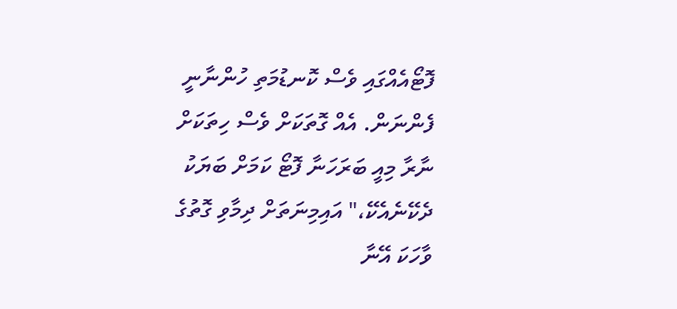ފޮޓޯއެއްގައި ވެސް ކޮނޑުމަތި ހުންނާނީ ފެންނަން. އެއް ގޮތަކަށް ވެސް ހިތަކަށް ނާރާ މިއީ ބަރަހަނާ ފޮޓޯ ކަމަށް ބަޔަކު ދެކޭނެއެކޭ،" އައިމިނަތަށް ދިމާވި ގޮތުގެ ވާހަކަ އޭނާ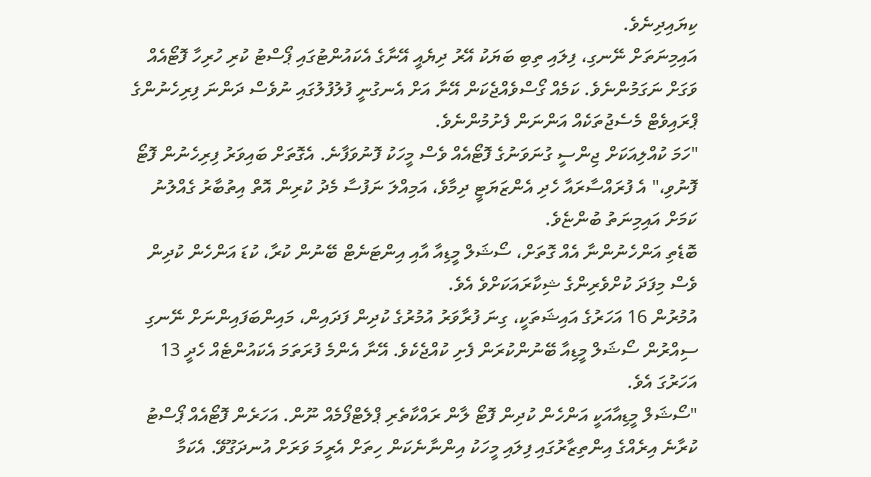ކިޔައިދިނެވެ.
އައިމިނަތަށް ނޭނގި، ފިލައި ތިބި ބަޔަކު އޭރު ދިޔެއީ އޭނާގެ އެކައުންޓުގައި ޕޯސްޓު ކުރި ހުރިހާ ފޮޓޯއެއް ވަގަށް ނަގަމުންނެވެ. ކަމެއް ގޯސްވެއްޖެކަން އޭނާ އަށް އެނގުނީ ފުލުފުލުގައި ނުވެސް ދަންނަ ފިރިހެނުންގެ ޕްރައިވެޓް މެސެޖުތަކެއް އަންނަން ފެށުމުންނެވެ.
"ހަމަ ކުއްލިއަކަށް ޖިންސީ ގުނަވަނުގެ ފޮޓޯއެއް ވެސް މީހަކު ފޮނުވަފާނެ. އެގޮތަށް ބައިވަރު ފިރިހެނުން ފޮޓޯ ފޮނުވި،" އެ ފުރައްސާރައާ ހެދި އެންޒަޔަޓީ ދިމާވެ، އަމިއްލަ ނަފުސާ މެދު ކުރިން އޮތް އިތުބާރު ގެއްލުނު ކަމަށް އައިމިނަތު ބުންޏެވެ.
ބޮޑެތި އަންހެނުންނާ އެއް ގޮތަށް، ސޯޝަލް މީޑިއާ އާއި އިންޓަނެޓް ބޭނުން ކުރާ، ކުޑަ އަންހެން ކުދިން ވެސް މިފަދަ ކުށްވެރިންގެ ޝިކާރައަކަށްވެ އެވެ.
އުމުރުން 16 އަހަރުގެ އައިޝަތަކީ، ގިނަ ފުރާވަރު އުމުރުގެ ކުދިން ފަދައިން، މައިންބަފައިންނަށް ނޭނގި ސިއްރުން ސޯޝަލް މީޑިއާ ބޭނުންކުރަން ފެށި ކުއްޖެކެވެ. އޭނާ އެންމެ ފުރަތަމަ އެކައުންޓެއް ހެދީ 13 އަހަރުގަ އެވެ.
"ސޯޝަލް މީޑިއާއަކީ އަންހެން ކުދިން ފޮޓޯ ލާން ރައްކާތެރި ޕްލެޓްފޯމެއް ނޫން. އަހަރެން ފޮޓޯއެއް ޕޯސްޓު ކުރާނެ އިރެއްގެ އިންތިޒާރުގައި ފިލައި މީހަކު އިންނާނެކަން ހިތަށް އެރީމަ ވަރަށް އުނދަގޫވޭ. އެކަމާ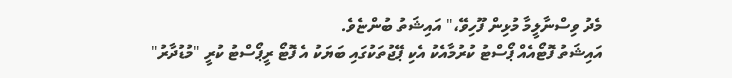މެދު ވިސްނާލީމާ މުޅިން ފޫހިވޭ،" އައިޝަތު ބުންޏެވެ.
އައިޝަތު ފޮޓޯއެއް ޕޯސްޓު ކުރުމާއެކު އެކި ޕޭޖުތަކުގައި ބަޔަކު އެ ފޮޓޯ ރީޕޯސްޓު ކުރީ "މުޑުދާރު"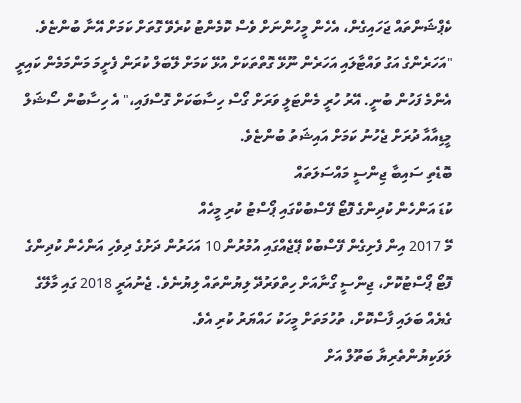ކެޕްޝަންތައް ޖަހައިގެން، އެހެން މީހުންނަށް ވެސް ކޮމެންޓު ކުރެވޭ ގޮތަށް ކަމަށް އޭނާ ބުންޏެވެ.
"އަހަރެންގެ އަގު ވައްޓާލައި އަހަރެން ނޫޅޭ ގޮތްތަކަށް އުޅޭ ކަމަށް ލޭބަލް ކުރަން ފެށީމަ މަންމަމެން ކައިރީ އެންމެ ފަހުން ބުނީ. އޭރު ހުރީ މެންޓަލީ ވަރަށް ގޯސް ހިސާބަކަށް ގޮސްފައި،" އެ ހިސާބުން ސޯޝަލް މީޑިއާއާ ދުރަށް ޖެހުނު ކަމަށް އައިޝަތު ބުންޏެވެ.
ބޮޑެތި ސައިބާ ޖިންސީ މައްސަލަތައް
ކުޑަ އަންހެން ކުދިންގެ ފޮޓޯ ފޭސްބުކްގައި ޕޯސްޓު ކުރި މީހެއް
މޭ 2017 އިން ފެށިގެން ފޭސްބުކް ޕޭޖެއްގައި އުމުރުން 10 އަހަރުން ދަށުގެ ދިވެހި އަންހެން ކުދިންގެ ފޮޓޯ ޕޯސްޓުކޮށް، ޖިންސީ ގޯނާއަށް ހިތްވަރުދޭ ލިޔުންތައް ލިޔުނެވެ. ޖެނުއަރީ 2018 ގައި މާލޭގެ ގެޔެއް ބަލައި ފާސްކޮށް، ތުހުމަތަށް މީހަކު ހައްޔަރު ކުރި އެވެ.
ލަވަކިޔުންތެރިޔާ ބަތޫލް އަށް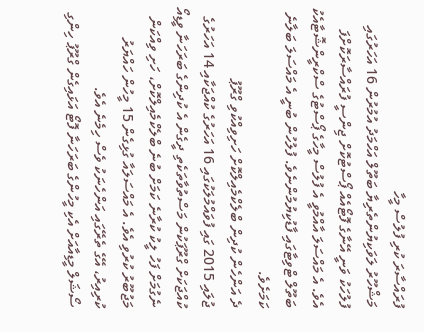ފުރައްސާރަ ކުރި ފުލުސް މީހާ
މަޝްހޫރު ލަވަކިޔުންތެރިޔާ ބަތޫލް އަހްމަދު އުމުރުން 16 އަހަރުގައި ފުލުހަކު ވަނީ އޭނާގެ ފޮޓޯއެއް ޕޯސްޓުކޮށް ޖިންސީ ފުރައްސާރަކޮށްފަ އެވެ. އެ މައްސަލަ އާއްމުވީ އެ ފުލުސް މީހާގެ ޕޯސްޓުގެ ސްކްރީންޝޮޓާއެކު ބަތޫލް ޓްވިޓާގައި ފާޑުކިޔުމުންނެވެ. ފުލުހުން ބުނީ އެ މައްސަލަ ބަލާނެ ކަމަށެވެ.
ދެ އަންހެން ކުދިން ބްލެކްމެއިލްކޮށް ހަށިވިއްކުވި ގްރޫޕު
ޖުލައި 2015 ގައި ފުވައްމުލަކުގައި 16 އަހަރުގެ ކުއްޖަކާއި 14 އަހަރުގެ ކުއްޖަކަށް ގްރޫޕަކުން މަސްތުވާތަކެތި ދީގެން އެ ކުދިންގެ ބަރަހަނާ ވީޑިއޯ ނެގުމަށް ފަހު ލީކު ކުރާނެ ކަމަށް ބުނެ ބްލެކްމެއިލްކޮށް، ހަށި ވިއްކަން މަޖުބޫރު ކުރުވި އެވެ. އެ މައްސަލައާ ގުޅިގެން 15 މީހުން ހައްޔަރު ކުރިއިރު، އޭގެ ތެރޭގައި އަންހެނަކު ވެސް ހިމެނެ އެވެ.
ސޯޝަލް މީޑިއާއަށް އެކި މީހުންގެ ބަރަހަނާ ފޮޓޯ އަޅައިގެން ގްރޫޕު ހިންގި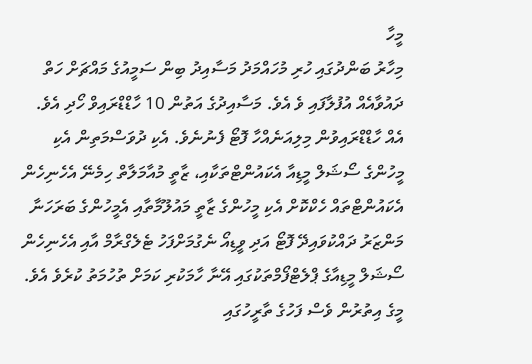މީހާ
މިހާރު ބަންދުގައި ހުރި މުހައްމަދު މަސާއިދު ބިން ސަމީއުގެ މައްޗަށް ހަތް ދައުވާއެއް އުފުލާފައި ވެ އެވެ. މަސާއިދުގެ އަތުން 10 ހާޑްޑްރައިވް ހޯދި އެވެ. އެއް ހާޑްޑްރައިވުން މިލިއަނެއްހާ ފޮޓޯ ފެނުނެވެ. އެކި ދުވަސްމަތިން އެކި މީހުންގެ ސޯޝަލް މީޑިއާ އެކައުންޓްތަކާއި، ޒާތީ މުއާމަލާތް ހިމެނޭ އެހެނިހެން އެކައުންޓްތައް ހެކްކޮށް އެކި މީހުންގެ ޒާތީ މައުލޫމާތާއި އެމީހުންގެ ބަރަހަނާ މަންޒަރު ދައްކުވައިދޭ ފޮޓޯ އަދި ވީޑިއޯ ނެގުމަށްފަހު ޓެލެގްރާމް އާއި އެހެނިހެން ސޯޝަލް މީޑިއާގެ ޕްލެޓްފޯމްތަކުގައި އޭނާ ހާމަކުރި ކަމަށް ތުހުމަތު ކުރެވެ އެވެ.
މީގެ އިތުރުން ވެސް ފަހުގެ ތާރީހުގައި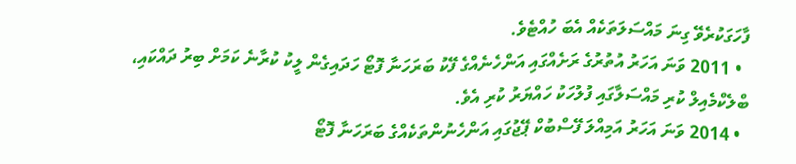ފާހަގަކުރެވޭ ގިނަ މައްސަލަތަކެއް އެބަ ހުއްޓެވެ.
  • 2011 ވަނަ އަހަރު އުތުރުގެ ރަށެއްގައި އަންހެނެއްގެ ފޭކު ބަރަހަނާ ފޮޓޯ ހަދައިގެން ލީކު ކުރާނެ ކަމަށް ބިރު ދައްކައި، ބްލެކްމެއިލް ކުރި މައްސަލާގައި ފުލުހަކު ހައްޔަރު ކުރި އެވެ.
  • 2014 ވަނަ އަހަރު އަމިއްލަ ފޭސްބުކް ޕޭޖުގައި އަންހެނުންތަކެއްގެ ބަރަހަނާ ފޮޓޯ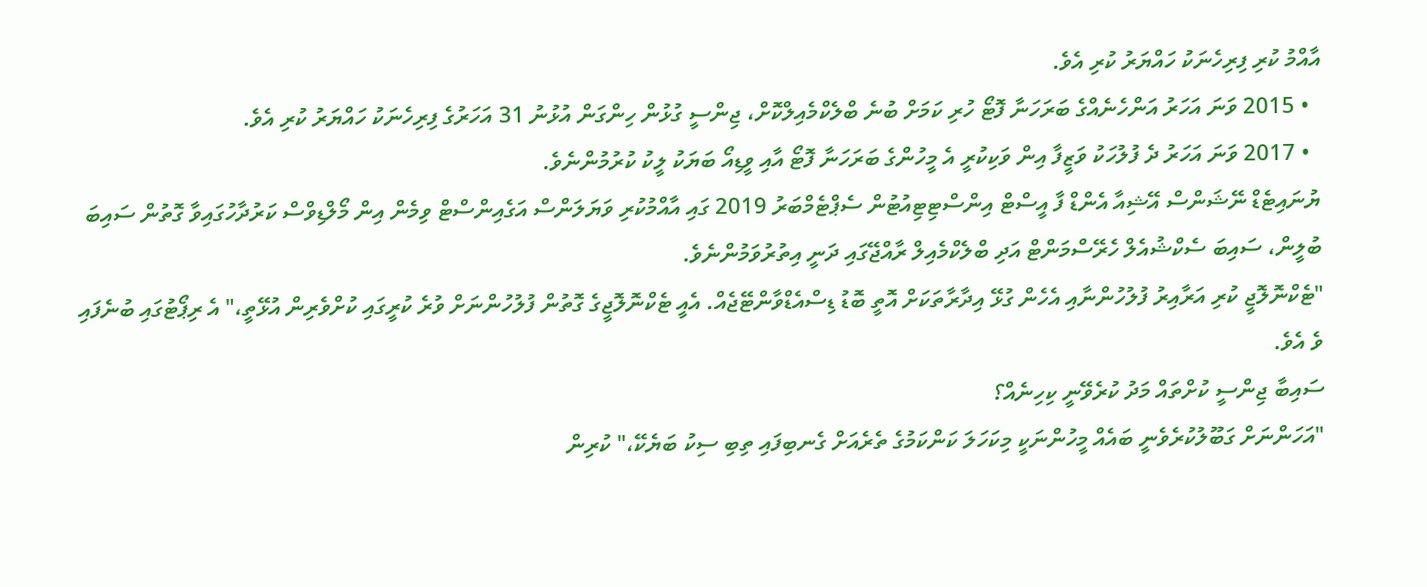އާއްމު ކުރި ފިރިހެނަކު ހައްޔަރު ކުރި އެވެ.
  • 2015 ވަނަ އަހަރު އަންހެނެއްގެ ބަރަހަނާ ފޮޓޯ ހުރި ކަމަށް ބުނެ ބްލެކްމެއިލްކޮށް، ޖިންސީ ގުޅުން ހިންގަން އުޅުނު 31 އަހަރުގެ ފިރިހެނަކު ހައްޔަރު ކުރި އެވެ.
  • 2017 ވަނަ އަހަރު ދެ ފުލުހަކު ވަޒީފާ އިން ވަކިކުރީ އެ މީހުންގެ ބަރަހަނާ ފޮޓޯ އާއި ވީޑިއޯ ބަޔަކު ލީކު ކުރުމުންނެވެ.
ޔުނައިޓެޑް ނޭޝަންސް އޭޝިއާ އެންޑް ފާ އީސްޓް އިންސްޓިޓިއުޓުން ސެޕްޓެމްބަރު 2019 ގައި އާއްމުކުރި ވަޔަލަންސް އަގެއިންސްޓް ވިމެން އިން މޯލްޑިވްސް ކަރުދާހުގައިވާ ގޮތުން ސައިބަ ބުލީން، ސައިބަ ސެކްޝުއެލް ހެރޭސްމަންޓް އަދި ބްލެކްމެއިލް ރާއްޖޭގައި ދަނީ އިތުރުވަމުންނެވެ.
"ޓެކްނޮލޮޖީ ކުރި އަރާއިރު ފުލުހުންނާއި އެހެން ގުޅޭ އިދާރާތަކަށް އޮތީ ބޮޑު ޑިސްއެޑްވާންޓޭޖެއް. އެއީ ޓެކްނޮލޮޖީގެ ގޮތުން ފުލުހުންނަށް ވުރެ ކުރީގައި ކުށްވެރިން އުޅޭތީ،" އެ ރިޕޯޓުގައި ބުނެފައި ވެ އެވެ.
ސައިބާ ޖިންސީ ކުށްތައް މަދު ކުރެވޭނީ ކިހިނެއް؟
"އަހަންނަށް ގަބޫލުކުރެވެނީ ބައެއް މީހުންނަކީ މިކަހަލަ ކަންކަމުގެ ތެރެއަށް ގެނބިފައި ތިބި ސިކު ބަޔެކޭ،" ކުރިން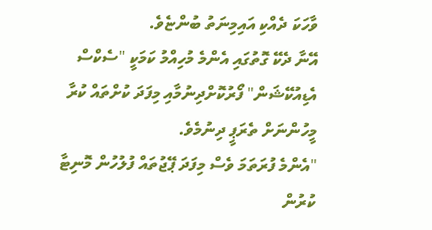ވާހަކަ ދެއްކި އައިމިނަތު ބުންޏެވެ.
އޭނާ ދެކޭ ގޮތުގައި އެންމެ މުހިއްމު ކަމަކީ "ސެކްސް އެޑިއުކޭޝަން" ފޯރުކޮށްދިނުމާއި މިފަދަ ކުށްތައް ކުރާ މީހުންނަށް ތެރަޕީ ދިނުމެވެ.
"އެންމެ ފުރަތަމަ ވެސް މިފަދަ ޕޭޖުތައް ފުލުހުން މޮނިޓާ ކުރުން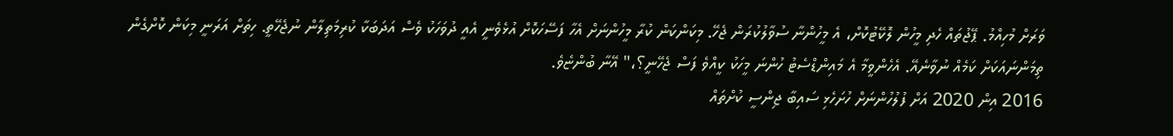ވަރަށް މުހިއްމު. ޕޭޖުތައް ހެދި މީހުން ލޮކޭޓުކޮށް، އެ މީހުންނާ ސުވާލުކުރަން ޖެހޭ. މިކަންކަން ކުރާ މީހުންނަށް އެހާ ފަސޭހަކޮށް އުޅެވެނީ އެއީ ދުވަހަކު ވެސް އަދަބަކާ ކުރިމަތިލާން ނުޖެހޭތީ. ހިތަށް އަރަނީ މިކަން ކޮށްގެން ތިމަންނައަކަށް ކަމެއް ނުވާނެއޭ. އެހެންވީމާ އެ މައިންޑްސެޓު ހުންނަ މީހަކު ކީއްވެ ފަސް ޖެހޭނީ؟،" އޭނާ ބުންޏެވެ.
2016 އިން 2020 އަށް ފުލުހުންނަށް ހުށަހެޅި ސައިބާ ޖިންސީ ކުށްތައް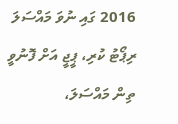2016 ގައި ނުވަ މައްސަލަ ރިޕޯޓު ކުރި، ޕީޖީ އަށް ފޮނުވީ ތިން މައްސަލަ،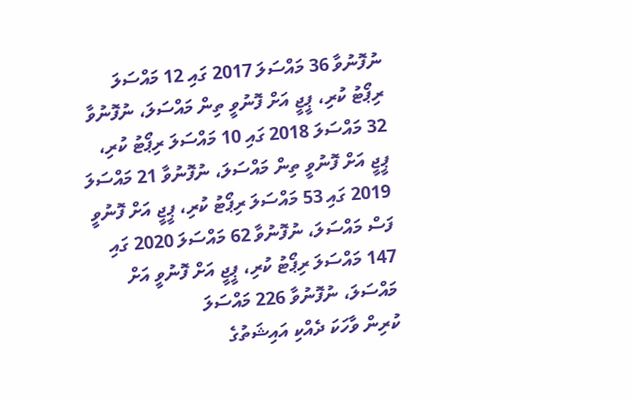ނުފޮނުވާ 36 މައްސަލަ 2017 ގައި 12 މައްސަލަ ރިޕޯޓު ކުރި، ޕީޖީ އަށް ފޮނުވީ ތިން މައްސަލަ، ނުފޮނުވާ 32 މައްސަލަ 2018 ގައި 10 މައްސަލަ ރިޕޯޓު ކުރި، ޕީޖީ އަށް ފޮނުވީ ތިން މައްސަލަ، ނުފޮނުވާ 21 މައްސަލަ 2019 ގައި 53 މައްސަލަ ރިޕޯޓު ކުރި، ޕީޖީ އަށް ފޮނުވީ ފަސް މައްސަލަ، ނުފޮނުވާ 62 މައްސަލަ 2020 ގައި 147 މައްސަލަ ރިޕޯޓު ކުރި، ޕީޖީ އަށް ފޮނުވީ އަށް މައްސަލަ، ނުފޮނުވާ 226 މައްސަލަ
ކުރިން ވާހަކަ ދެއްކި އައިޝަތުގެ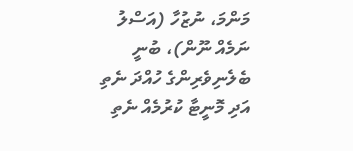މަންމަ، ނުޒުހާ (އަސްލު ނަމެއް ނޫން)، ބުނީ ބެލެނިވެރިންގެ ހުއްދަ ނެތި އަދި މޮނީޓާ ކުރުމެއް ނެތި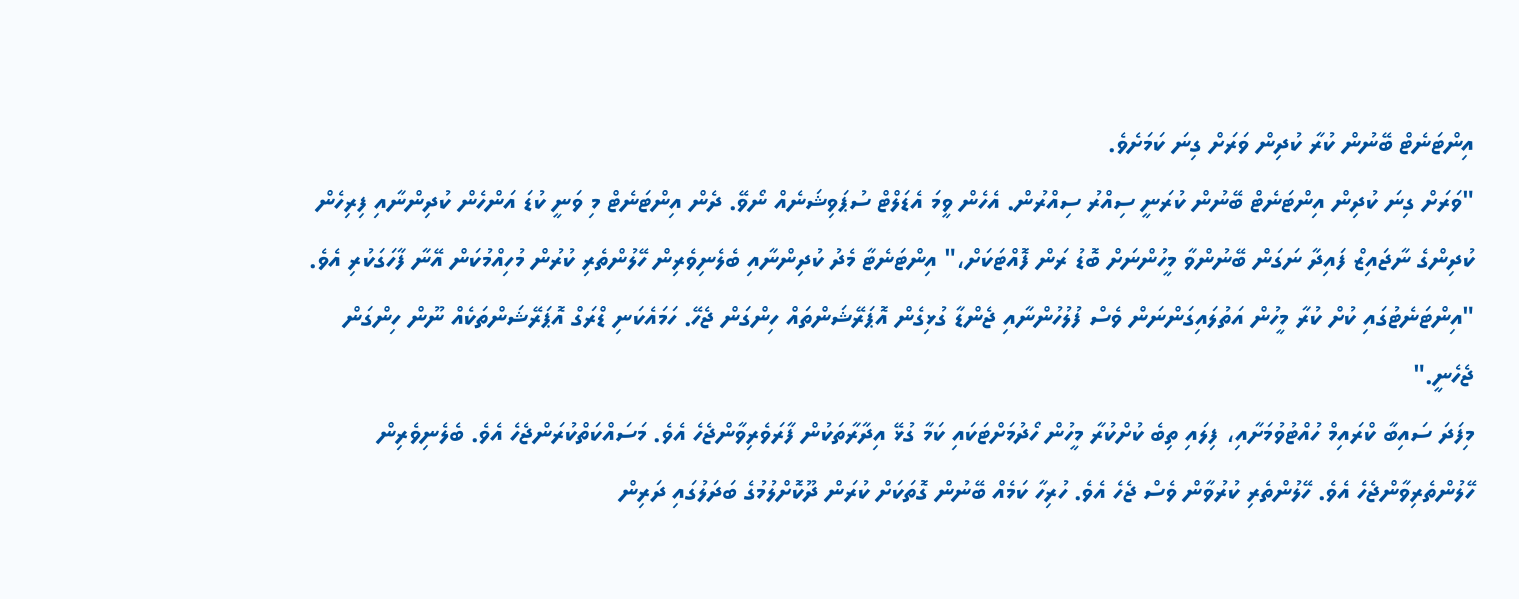އިންޓަނެޓް ބޭނުން ކުރާ ކުދިން ވަރަށް ގިނަ ކަމަށެވެ.
"ވަރަށް ގިނަ ކުދިން އިންޓަނެޓް ބޭނުން ކުރަނީ ސިއްރު ސިއްރުން. އެހެން ވީމަ އެޑަލްޓް ސުޕަވިޝަނެއް ނޯވޭ. ދެން އިންޓަނެޓް މި ވަނީ ކުޑަ އަންހެން ކުދިންނާއި ފިރިހެން ކުދިންގެ ނާޖައިޒް ފައިދާ ނަގަން ބޭނުންވާ މީހުންނަށް ބޮޑު ރަން ފޮއްޓަކަށް،" އިންޓަނެޓާ މެދު ކުދިންނާއި ބެލެނިވެރިން ހޭލުންތެރި ކުރުން މުހިއްމުކަން އޭނާ ފާހަގަކުރި އެވެ.
"އިންޓަނެޓުގައި ކުށް ކުރާ މީހުން އަތުލައިގަންނަން ވެސް ފުލުހުންނާއި ޖެންޑާ ގުޅިގެން އޮޕަރޭޝަންތައް ހިންގަން ޖެހޭ. ހަމައެކަނި ޑްރަގް އޮޕަރޭޝަންތަކެއް ނޫން ހިންގަން ޖެހެނީ."
މިފަދަ ސައިބާ ކްރައިމް ހުއްޓުވުމަށާއި، ފިލައި ތިބެ ކުށްކުރާ މީހުން ހޯދުމަށްޓަކައި ކަމާ ގުޅޭ އިދާރާތަކުން ފާރަވެރިވާންޖެހެ އެވެ. މަސައްކަތްކުރަންޖެހެ އެވެ. ބެލެނިވެރިން ހޭލުންތެރިވާންޖެހެ އެވެ. ހޭލުންތެރި ކުރުވާން ވެސް ޖެހެ އެވެ. ހުރިހާ ކަމެއް ބޭނުން ގޮތަކަށް ކުރަން ދޫކޮށްލުމުގެ ބަދަލުގައި ދަރިން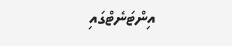އިންޓަނެޓްގައި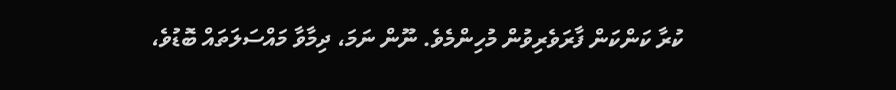ކުރާ ކަންކަން ފާރަވެރިވުން މުހިންމެވެ. ނޫން ނަމަ، ދިމާވާ މައްސަލަތައް ބޮޑުވެ،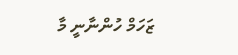ޒަހަމް ހުންނާނީ މާ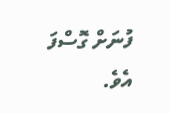ފުނަށް ގޮސްފަ އެވެ.